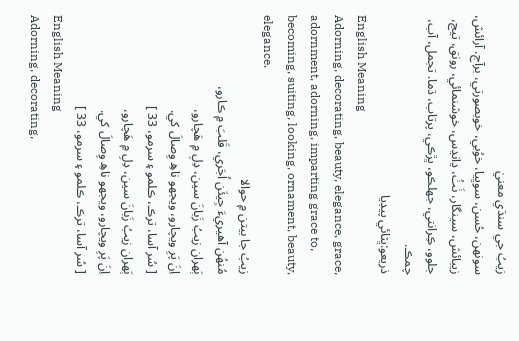زيبُ جي سنڌي معنيٰ
سونھن، حُسن، سوڀيا، خوُبي، خوبصورتي، برآج. آرائش، زيبائش، سينگار، ٺَٺُ، ڍانڍس، خوشنمائي، رونق، تيج، جلوو، ڪِرانتي، جهلڪو، ڀڙڪي، پرتاب، ڌما. تجمل، آب، چمڪ.
ذريعو:ڀٽائي پيڊيا
English Meaning
Adorning, decorating, beauty, elegance, grace, adornment, adorning, imparting grace to, becoming, suiting, looking, ornament, beauty, elegance.
زيبُ جا بيتن ۾ حوالا
مُنھُن آھيريءَ جِيئَن اُجَري، قَلبَ ۾ ڪارو،
ٻَھران زيبُ زَبانَ سين، دِلِ ۾ ھَچارو،
اِنَ پَرِ ويچارو، ويجهو ناھِ وِصالَ کي.
[ سُر آسا، ترڪ، ڪلمو ۽ سرمو، 33 ]
ٻَھران زيبُ زَبانَ سين، دِلِ ۾ ھَچارو،
اِنَ پَرِ ويچارو، ويجهو ناھِ وِصالَ کي.
[ سُر آسا، ترڪ، ڪلمو ۽ سرمو، 33 ]
English Meaning
Adorning, decorating,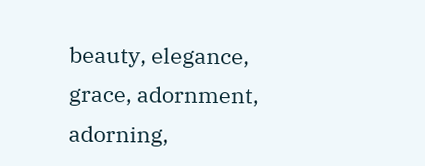beauty, elegance, grace, adornment, adorning,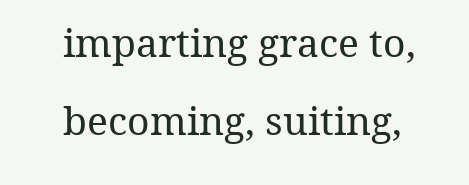imparting grace to, becoming, suiting,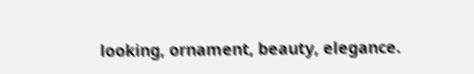looking, ornament, beauty, elegance.